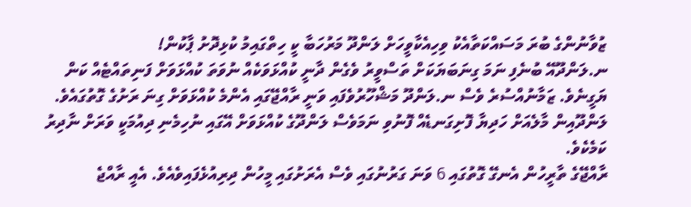ޒުވާނުންގެ ބުރަ މަސައްކަތާއެކު ވިހިއެކާވީހަށް ލަންދޫ މަރުހަބާ ކީ ހިތްގައިމު ކުޅިދޮށު ޕާކުން!
ނ.ލަންދޫއޭ ބުނެފި ނަމަ ގިނަބަޔަކަށް ތަސްވީރު ވެގެން ދާނީ ކުއްޅަވަކެއް ނުވަތަ ކުއްޅަވަށް ފަނިތައްޓެއް ކަން ޔަގީނެވެ. ޒަމާނުއްސުރެ ވެސް ނ.ލަންދޫ މަޝްހޫރުވެފައި ވަނީ ރާއްޖޭގައި އެންމެ ކުއްޅަވަށް ގިނަ ރަށުގެ ގޮތުގައެވެ. ލަންދޫއިން މާލެއަށް ހަދިޔާ ފޮށިގަނޑެއް ފޮނުވި ނަމަވެސް ލަންދޫގެ ކުއްޅަވަށް އޭގައި ނުހިމެނި ދިއުމަކީ ވަރަށް ނާދިރު ކަމެކެވެ.
ރާއްޖޭގެ ތާރީހުން އެނގޭ ގޮތުގައި 6 ވަނަ ގަރުނުގައި ވެސް އެރަށުގައި މީހުން ދިރިއުޅެފައިވެއެވެ. އެއީ ރާއްޖެ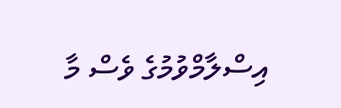އިސްލާމްވުމުގެ ވެސް މާ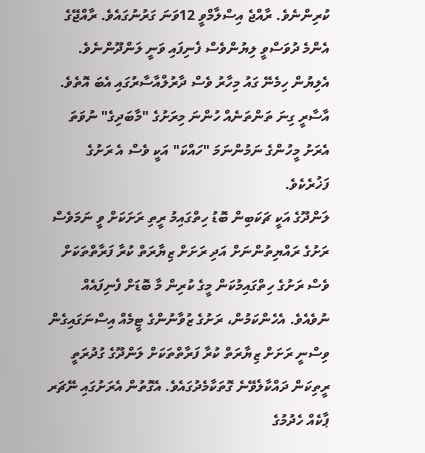ކުރިންނެވެ. ރާއްޖެ އިސްލާމްވީ 12ވަނަ ގަރުނުގައެވެ. ރާއްޖޭގެ އެންމެ ދުވަސްވީ ލިޔުންވެސް ފެނިފައި ވަނީ ލަންދޫންނެވެ. އެލިޔުން ހިމެނޭ ގައު މިހާރު ވެސް ދާރުލްއާސާރުގައި އެބަ އޮތެވެ. އާސާރީ ގިނަ ތަންތަނެއް ހުންނަ މިރަށުގެ "މާބަދިގެ" ނުވަތަ އެރަށު މީހުންގެ ނަމުންނަމަ "ހައްކަ" އަކީ ވެސް އެ ރަށުގެ ފަޚުރެކެވެ.
ލަންދޫގެ އަކީ ޗަކަބިން ބޮޑު ހިތްގައިމު ރީތި ރަށަކަށް ވީ ނަމަވެސް ރަށުގެ ރައްޔިތުންނަށް އަދި ރަށަށް ޒިޔާރަތް ކުރާ ފަރާތްތަކަށް ވެސް ރަށުގެ ހިތްގައިމުކަން މީގެ ކުރިން މާ ބޮޑަށް ފެނިފައެއް ނުވެއެވެ. އެހެންކަމުން، ރަށުގެ ޒުވާނުންގެ ޓީމެއް އިސްނަގައިގެން ވިސްނީ ރަށަށް ޒިޔާރަތް ކުރާ ފަރާތްތަކަށް ލަންދޫގެ ގުދުރަތީ ރީތިކަން ދައްކާލެވޭނެ ގޮތަކާމެދުގައެވެ. އެގޮތުން އެރަށުގައި ނޭޗަރ ޕާކެއް ހެދުމުގެ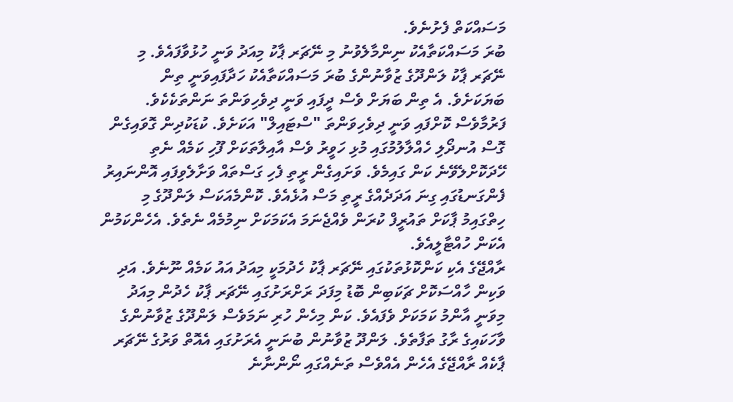މަސައްކަތް ފެށުނެވެ.
ބުރަ މަސައްކަތާއެކު ނިންމާލެވުނު މި ނޭޗަރ ޕާކު މިއަދު ވަނީ ހުޅުވާފައެވެ. މި ނޭޗަރ ޕާކު ލަންދޫގެ ޒުވާނުންގެ ބުރަ މަސައްކަތާއެކު ހަދާފައިވަނީ ތިން ބަޔަކަށެވެ. އެ ތިން ބަޔަށް ވެސް ދީފައި ވަނީ ދިވެހިވަންތަ ނަންތަކެކެވެ. ފަރުމާވެސް ކޮށްފައި ވަނީ ދިވެހިވަންތަ "ސްޓައިލް" އަކަށެވެ. ކުޑަކުދިން ގޮވައިގެން ގޮސް އުނދޯލި ހެއްލާލުމުގައި މުޅި ހަވީރު ވެސް އާއިލާތަކަށް ފޫހި ކަމެއް ނެތި ހޭދަކޮށްލެވޭނެ ކަން ގައިމެވެ. ވަށައިގެން ރީތި ފެހި ގަސްތައް ވަށާލެވިފައި އޮންނައިރު ފެންގަނޑުގައި ގިނަ އަދަދެއްގެ ރީތި މަސް އުޅެއެވެ. ކޮންމެއަކަސް ލަންދޫގެ މި ހިތްގައިމު ޕާކަށް ތައުރީފް ކުރަން ވެއްޖެނަމަ އެކަމަކަށް ނިމުމެއް ނެތެވެ. އެހެންކަމުން އެކަން ހުއްޓާލީއެވެ.
ރާއްޖޭގެ އެކި ކަންކޮޅުތަކުގައި ނޭޗަރ ޕާކު ހެދުމަކީ މިއަދު އައު ކަމެއް ނޫނެވެ. އަދި ވަކިން ހާއްސަކޮށް ޗަކަބިން ބޮޑު މިފަދަ ރަށްރަށުގައި ނޭޗަރ ޕާކު ހެދުން މިއަދު މިވަނީ އާންމު ކަމަކަށް ވެފައެވެ. ކަން މިހެން ހުރި ނަމަވެސް ލަންދޫގެ ޒުވާނުންގެ ވާހަކައިގެ ރާގު ތަފާތެވެ. ލަންދޫ ޒުވާނުން ބުނަނީ އެރަށުގައި އެއޮތް ވަރުގެ ނޭޗަރ ޕާކެއް ރާއްޖޭގެ އެހެން އެއްވެސް ތަނެއްގައި ނޯންނާނެ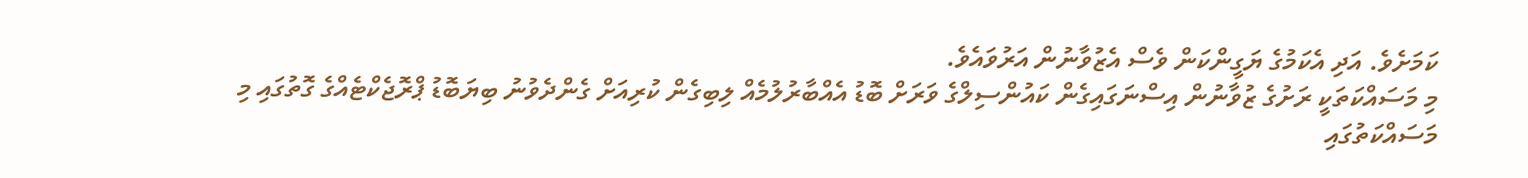ކަމަށެވެ. އަދި އެކަމުގެ ޔަގީންކަން ވެސް އެޒުވާނުން އަރުވައެވެ.
މި މަސައްކަތަކީ ރަށުގެ ޒުވާނުން އިސްނަގައިގެން ކައުންސިލްގެ ވަރަށް ބޮޑު އެއްބާރުލުމެއް ލިބިގެން ކުރިއަށް ގެންދެވުނު ބިޔަބޮޑު ޕްރޮޖެކްޓެއްގެ ގޮތުގައި މި މަސައްކަތުގައި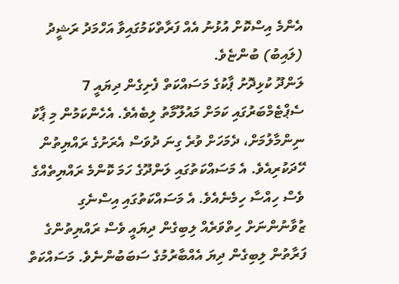އެންމެ އިސްކޮށް އުޅުނު އެއް ފަރާތްކަމުގައިވާ އަހްމަދު ރަޝީދު (ލައިބު) ބުންޏެވެ.
ލަންދޫ ކުޅިދޮށު ޕާކުގެ މަސައްކަތް ފެށިގެން ދިޔައީ 7 ސެޕްޓެމްބަރުގައި ކަމަށް މައުލޫމާތު ލިބެއެވެ. އެހެންކަމުން މި ޕާކު ނިންމާލުމަށް، ދެމަހަށް ވުރެ ގިނަ ދުވަސް އެރަށުގެ ރައްޔިތުން ހޭދަކުރިއެވެ. އެ މަސައްކަތުގައި ލަންދޫގެ ހަމަ ކޮންމެ ރައްޔިތެއްގެ ވެސް ހިއްސާ ހިމެނެއެވެ. އެ މަސައްކަތުގައި އިސްނެގި ޒުވާނުންނަށް ހިތްވަރެއް ލިބިގެން ދިޔައީ ވެސް ރައްޔިތުންގެ ފަރާތުން ލިބިގެން ދިޔަ އެއްބާރުމުގެ ސަބަބުންނެވެ. މަސައްކަތް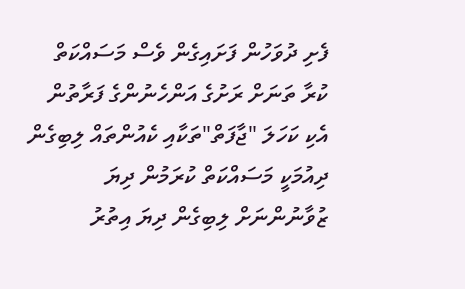ފެށި ދުވަހުން ފަށައިގެން ވެސް މަސައްކަތް ކުރާ ތަނަށް ރަށުގެ އަންހެނުންގެ ފަރާތުން އެކި ކަހަލަ "ޖާފަތް"ތަކާއި ކެއުންތައް ލިބިގެން ދިއުމަކީ މަސައްކަތް ކުރަމުން ދިޔަ ޒުވާނުންނަށް ލިބިގެން ދިޔަ އިތުރު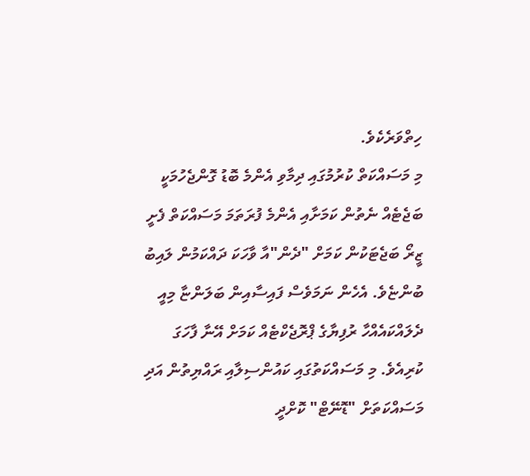ހިތްވަރެކެވެ.
މި މަސައްކަތް ކުރުމުގައި ދިމާވި އެންމެ ބޮޑު ގޮންޖެހުމަކީ ބަޖެޓެއް ނެތުން ކަމަށާއި އެންމެ ފުރަތަމަ މަސައްކަތް ފެށީ ޒީރޯ ބަޖެޓަކުން ކަމަށް "ދެން"އާ ވާހަކަ ދައްކަމުން ލައިބު ބުންޏެވެ. އެހެން ނަމަވެސް ފައިސާއިން ބަލަންޏާ މިއީ ދެލައްކައެއްހާ ރުފިޔާގެ ޕްރޮޖެކްޓެއް ކަމަށް އޭނާ ފާހަގަ ކުރިއެވެ. މި މަސައްކަތުގައި ކައުންސިލާއި ރައްޔިތުން އަދި މަސައްކަތަށް "ޑޮނޭޓް" ކޮށްދީ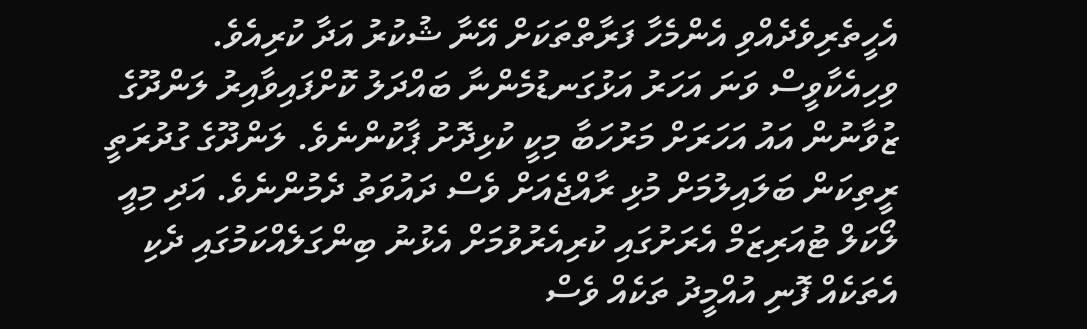އެހީތެރިވެދެއްވި އެންމެހާ ފަރާތްތަކަށް އޭނާ ޝުކުރު އަދާ ކުރިއެވެ.
ވިހިއެކާވީސް ވަނަ އަހަރު އަޅުގަނޑުމެންނާ ބައްދަލު ކޮށްފައިވާއިރު ލަންދޫގެ ޒުވާނުން އައު އަހަރަށް މަރުހަބާ މިކީ ކުޅިދޮށު ޕާކުންނެވެ. ލަންދޫގެ ގުދުރަތީ ރީތިކަން ބަލައިލުމަށް މުޅި ރާއްޖެއަށް ވެސް ދައުވަތު ދެމުންނެވެ. އަދި މިއީ ލޯކަލް ޓުއަރިޒަމް އެރަށުގައި ކުރިއެރުވުމަށް އެޅުނު ބިންގަލެއްކަމުގައި ދެކި އެތަކެއް ފޮނި އުއްމީދު ތަކެއް ވެސް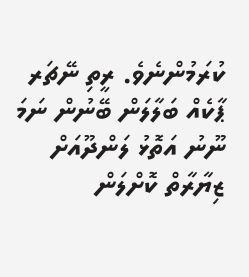ކުރަމުންނެވެ. ރީތި ނޭޗަރ ޕާކެއް ބަލާލަން ބޭނުން ނަމަ ނޫނު އަތޮޅު ލަންދޫއަށް ޒިޔާރާތް ކޮށްލަން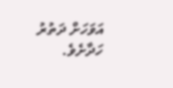އަވަހަށް ދަތުރު ހަދާށެވެ.